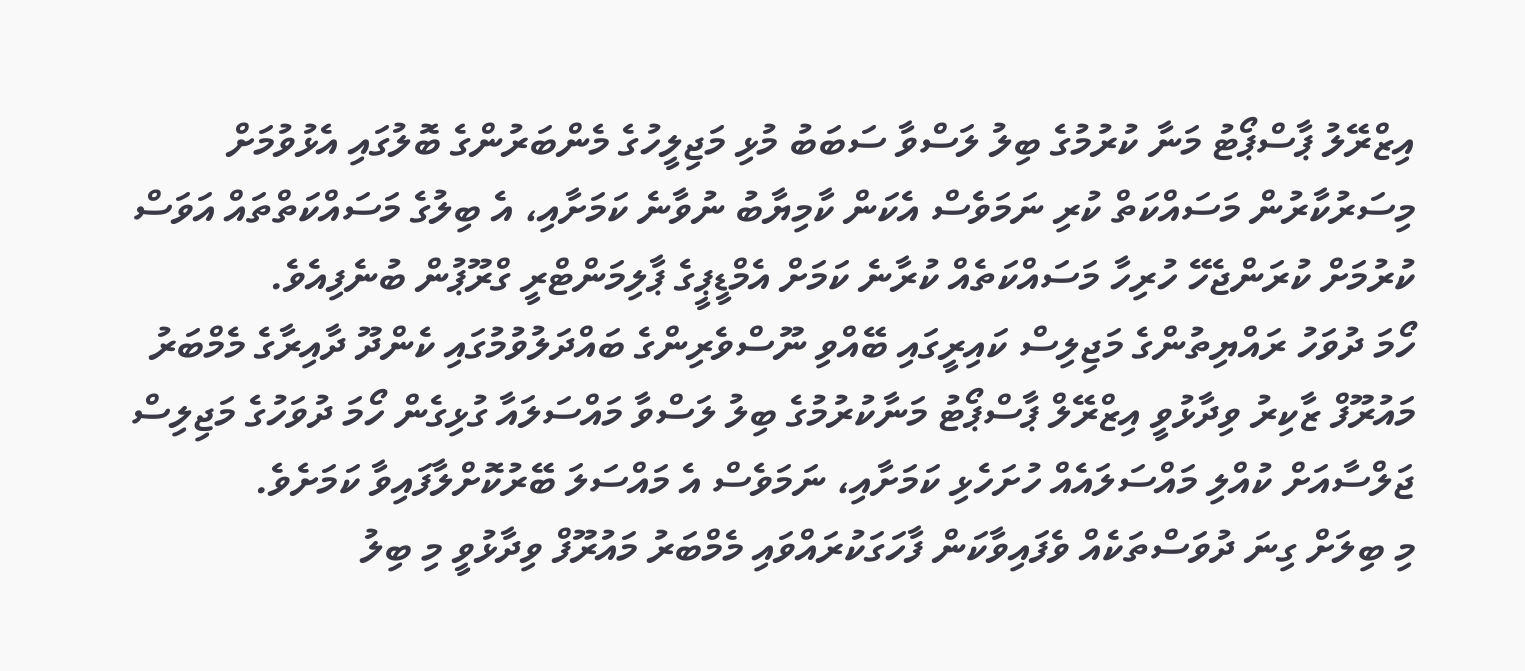އިޒްރޭލު ޕާސްޕޯޓު މަނާ ކުރުމުގެ ބިލު ލަސްވާ ސަބަބު މުޅި މަޖިލީހުގެ މެންބަރުންގެ ބޮލުގައި އެޅުވުމަށް މިސަރުކާރުން މަސައްކަތް ކުރި ނަމަވެސް އެކަން ކާމިޔާބު ނުވާނެ ކަމަށާއި، އެ ބިލުގެ މަސައްކަތްތައް އަވަސް ކުރުމަށް ކުރަންޖެހޭ ހުރިހާ މަސައްކަތެއް ކުރާނެ ކަމަށް އެމްޑީޕީގެ ޕާލިމަންޓްރީ ގްރޫޕުން ބުނެފިއެވެ.
ހޯމަ ދުވަހު ރައްޔިތުންގެ މަޖިލިސް ކައިރީގައި ބޭއްވި ނޫސްވެރިންގެ ބައްދަލުވުމުގައި ކެންދޫ ދާއިރާގެ މެމްބަރު މައުރޫފް ޒާކިރު ވިދާޅުވީ އިޒްރޭލް ޕާސްޕޯޓު މަނާކުރުމުގެ ބިލު ލަސްވާ މައްސަލައާ ގުޅިގެން ހޯމަ ދުވަހުގެ މަޖިލިސް ޖަލްސާއަށް ކުއްލި މައްސަލައެއް ހުށަހެޅި ކަމަށާއި، ނަމަވެސް އެ މައްސަލަ ބޭރުކޮށްލާފައިވާ ކަމަށެވެ.
މި ބިލަށް ގިނަ ދުވަސްތަކެއް ވެފައިވާކަން ފާހަގަކުރައްވައި މެމްބަރު މައުރޫފް ވިދާޅުވީ މި ބިލު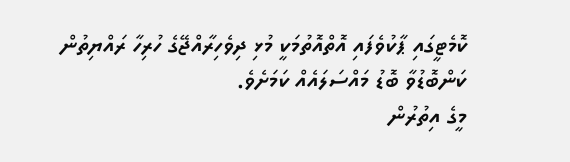ކޮމެޓީގައި ޕާކުވެފައި އޮތްއޮތުމަކީ މުޅި ދިވެހިރާއްޖޭގެ ހުރިހާ ރައްޔިތުން ކަންބޮޑުވާ ބޮޑު މައްސަލައެއް ކަމަށެވެ.
މީގެ އިތުރުން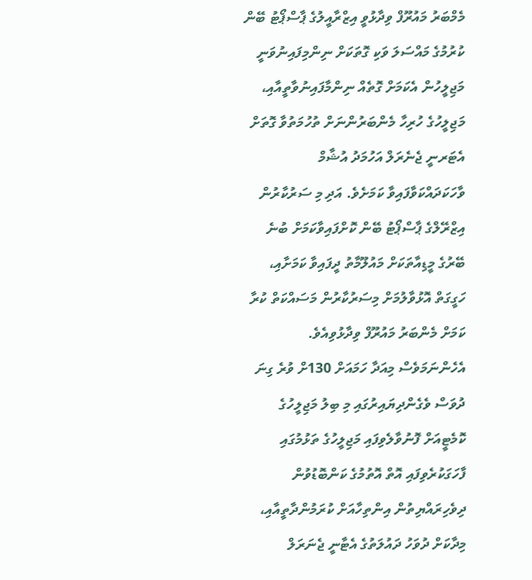މެމްބަރު މައުރޫފް ވިދާޅުވީ އިޒްރާއީލުގެ ޕާސްޕޯޓު ބޭން ކުރުމުގެ މައްސަލަ ވަކި ގޮތަކަށް ނިންމިފައިނުވަނީ މަޖިލީހުން އެކަމަށް ގޮތެއް ނިންމާފައިނުވާތީއާއި، މަޖިލީހުގެ ހުރިހާ މެންބަރުންނަށް ތުހުމަތުވާ ގޮތަށް އެޓަރނީ ޖެނެރަލް އަހުމަދު އުޝާމް ވާހަކަދައްކަވާފައިވާ ކަމަށެވެ. އަދި މި ސަރުކާރުން އިޒްރޭލްގެ ޕާސްޕޯޓު ބޭން ކޮށްފައިވާކަމަށް ބުނެ ބޭރުގެ މީޑިއާތަކަށް މައުލޫމާތު ދީފައިވާ ކަމަށާއި، ހަގީގަތް އޮޅުވާލުމަށް މިސަރުކާރުން މަސައްކަތް ކުރާ ކަމަށް މެންބަރު މައުރޫފް ވިދާޅުވިއެވެ.
އެހެންނަމަވެސް މިއަދާ ހަމައަށް 130ށް ވުރެ ގިނަ ދުވަސް ވެގެންދިޔައިރުގައި މި ބިލު މަޖިލީހުގެ ކޮމެޓީއަށް ފޮނުވާލެވިފައި މަޖިލީހުގެ ތަޅުމުގައި ފާހަގަކުރެވިފައި އޮތް އޮތުމުގެ ކަންބޮޑުވުން ދިވެހިރައްޔިތުން އިންތިހާއަށް ކުރަމުންދާތީއާއި، މިދާކަށް ދުވަހު ދައުލަތުގެ އެޓާނީ ޖެނަރަލް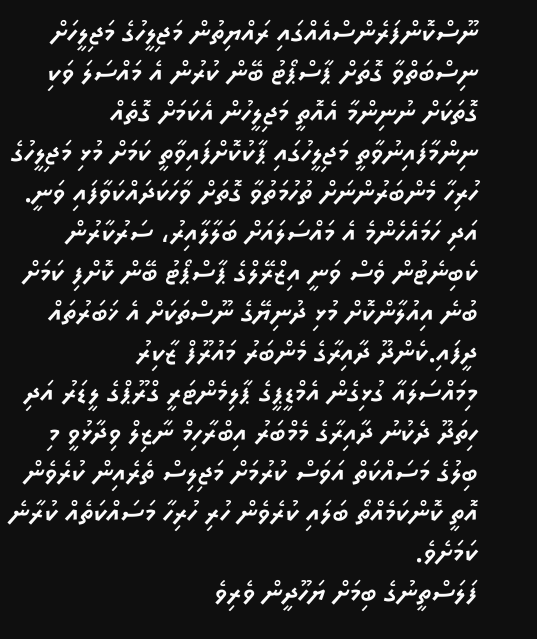ނޫސްކޮންފަރެންސްއެއްގައި ރައްޔިތުން މަޖިލީހުގެ މަޖިލީހަށް ނިސްބަތްވާ ގޮތަށް ޕާސްޕޯޓު ބޭން ކުރުން އެ މައްސަލަ ވަކި ގޮތަކަށް ނުނިންމާ އެއޮތީ މަޖިލީހުން އެކަމަށް ގޮތެއް ނިންމާފައިނުވާތީ މަޖިލީހުގައި ޕާކުކޮށްފައިވާތީ ކަމަށް މުޅި މަޖިލީހުގެ ހުރިހާ މެންބަރުންނަށް ތުހުމަތުވާ ގޮތަށް ވާހަކަދައްކަވާފައި ވަނީ. އަދި ހަމައެހެންމެ އެ މައްސަލައަށް ބަލާލާއިރު، ސަރުކާރުން ކެބިނެޓުން ވެސް ވަނީ އިޒްރޭލްގެ ޕާސްޕޯޓު ބޭން ކޮށްފި ކަމަށް ބުނެ އިއުލާންކޮށް މުޅި ދުނިޔޭގެ ނޫސްތަކަށް އެ ޚަބަރުތައް ދީފައި.ކެންދޫ ދާއިރާގެ މެންބަރު މައުރޫފް ޒާކިރު
މިމައްސަލައާ ގުޅިގެން އެމްޑީޕީގެ ޕާލިމެންޓަރީ ގްރޫޕްގެ ލީޑަރު އަދި ހިތަދޫ ދެކުނު ދާއިރާގެ މެމްބަރު އިބްރާހިމް ނާޒިލް ވިދާޅުވީ މި ބިލުގެ މަސައްކަތް އަވަސް ކުރުމަށް މަޖިލިސް ތެރެއިން ކުރެވެން އޮތީ ކޮންކަމެއްތޯ ބަލައި ކުރެވެން ހުރި ހުރިހާ މަސައްކަތެއް ކުރާނެ ކަމަށެވެ.
ފަލަސްތީނުގެ ބިމަށް ޔަހޫދީން ވެރިވެ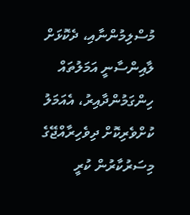މުސްލިމުންނާއި، ދެކޮޅަށް ލާއިންސާނީ އަމަލުތައް ހިންގަމުންދާއިރު، އެއަމަލު ކުށްވެރިކޮށް ދިވެހިރާއްޖޭގެ މިސަރުކާރުން ކުރީ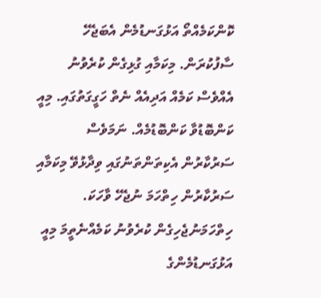ކޮންކަމެއްތޯ އަޅުގަނޑުމެން އެބަޖެހޭ ސާފުކުރަން. މިކަމާއި ގުޅިގެން ކުރެވުނު އެއްވެސް ކަމެއް އަދިއެއް ނެތް ހަގީގަތުގައި. މިއީ ކަންބޮޑުވާ ކަންބޮޑުމެއް. ނަމަވެސް ސަރުކާރުން އެކިތަންތަނުގައި ވިދާޅުވޭ މިކަމާއި ސަރުކާރުން ހިތްހަމަ ނުޖެހޭ ވާހަކަ. ހިތްހަމަނުޖެހިގެން ކުރެވުނު ކަމެއްނެތީމަ މިއީ އަޅުގަނޑުމެންގެ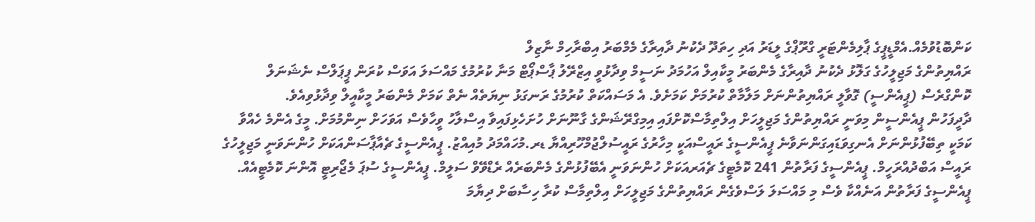ކަންބޮޑުވުމެއް.އެމްޑީޕީގެ ޕާލިމެންޓަރީ ގްރޫޕްގެ ލީޑަރު އަދި ހިތަދޫ ދެކުނު ދާއިރާގެ މެމްބަރު އިބްރާހިމް ނާޒިލް
ރައްޔިތުންގެ މަޖިލީހުގެ ގަލޮޅު ދެކުނު ދާއިރާގެ މެންބަރު މީކާއިލް އަހުމަދު ނަސީމް ވިދާޅުވީ އިޒްރޭލު ޕާސްޕޯޓް މަނާ ކުރުމުގެ މައްސަލަ އަވަސް ކުރަން ޕީޕަލްސް ނެޝަނަލް ކޮންގްރެސް (ޕީއެންސީ) ގޮވާލީ ރައްޔިތުންނަށް މަލާމާތް ކުރުމަށް ކަމަށެވެ. އެ މަސައްކަތް ކުރުމުގެ ރަނގަޅު ނިޔަތެއް ނެތް ކަމަށް މެންބަރު މީކާއީލް ވިދާޅުވިއެވެ.
ދާދީފަހުން ޕީއެންސީން މިވަނީ ރައްޔިތުންގެ މަޖިލީހަށް އިލްތިމާސްކޮށްފައި އިމިގްރޭޝަންގެ ގާނޫނަށް ހުށަހެޅިފައިވާ އިސްލާހު ވީހާވެސް އަވަހަށް ނިންމުމަށް. މީގެ އެންމެ ހެއްވާ ކަމަކީ ތިބޭފުޅުންނަށް އެނގިވަޑައިގަންނަވާނެ ޕީއެންސީގެ ރައީސްއަކީ މިހާރުގެ ރައީސުލްޖުމްހޫރިއްޔާ ޑރ.މުހައްމަދު މުއިއްޒު. ޕީއެންސީގެ ޗެއާޕާސަންއަކަށް ހުންނަވަނީ މަޖިލީހުގެ ރައީސް އަބްދުއްރަހީމް. ޕީއެންސީގެ ފަރާތުން 241 ކޮމެޓީގެ ޗެއަރއަކަށް ހުންނަވަނީ އެބޭފުޅުންގެ މެންބަރެއް ރެޑްވޭވް ސަލީމް. ޕީއެންސީގެ ސުޕަ މެޖޯރިޓީ އޮންނަ ކޮމެޓީއެއް. ޕީއެންސީގެ ފަރާތުން އަނެއްކާ ވެސް މި މައްސަލަ ލަސްވެގެން ރައްޔިތުންގެ މަޖިލީހަށް އިލްތިމާސް ކުރާ ހިސާބަށް ދިޔާމަ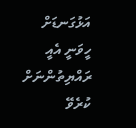އަޅުގަނޑަށް ހީވަނީ އެއީ ރައްޔިތުންނަށް ކުރެވޭ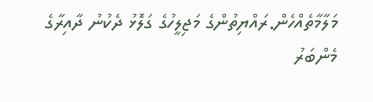މަލާމާތެއްހެން.ރައްޔިތުންގެ މަޖިލީހުގެ ގަލޮޅު ދެކުނު ދާއިރާގެ މެންބަރު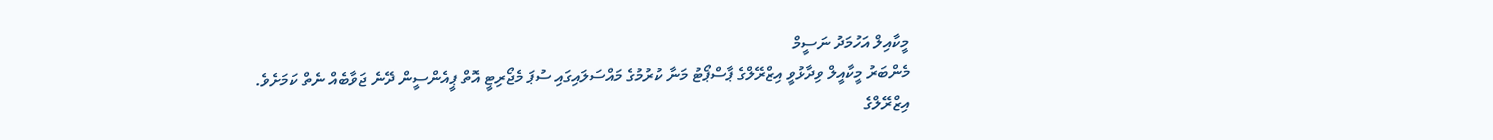މީކާއިލް އަހުމަދު ނަސީމް
މެންބަރު މީކާއީލް ވިދާޅުވީ އިޒްރޭލްގެ ޕާސްޕޯޓު މަނާ ކުރުމުގެ މައްސަލައިގައި ސުޕަ މެޖޯރިޓީ އޮތް ޕީއެންސީން ދޭނެ ޖަވާބެއް ނެތް ކަމަށެވެ. އިޒްރޭލްގެ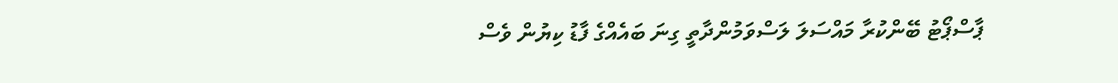ޕާސްޕޯޓު ބޭންކުރާ މައްސަލަ ލަސްވަމުންދާތީ ގިނަ ބައެއްގެ ފާޑު ކިޔުން ވެސް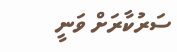ސަރުކާރަށް ވަނީ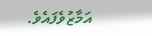އަމާޒުވެފައެވެ.